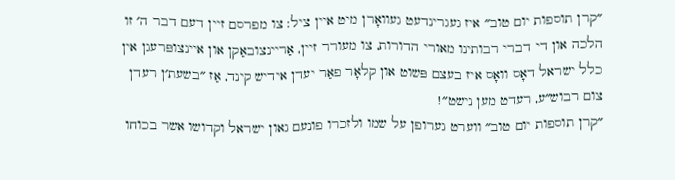״קרן תוספות יום טוב״ איז געגרינדעט געוואָרן מיט איין ציל: צו מפרסם זיין דעם דבר ה׳ זו הלכה און די דברי רבותינו מאורי הדורות, צו מעורר זיין, אַריינצובאַקן און איינצופּרעגן אין כלל ישראל דאָס וואָס איז בעצם פּשוט און קלאָר פאַר יעדן אידיש קינד, אַז ״בשעת׳ן רעדן צום רבוש״ע, רעדט מען נישט״!
״קרן תוספות יום טוב״ ווערט גערופן על שמו ולזכרו פונעם גאון ישראל וקדושו אשר בכוחו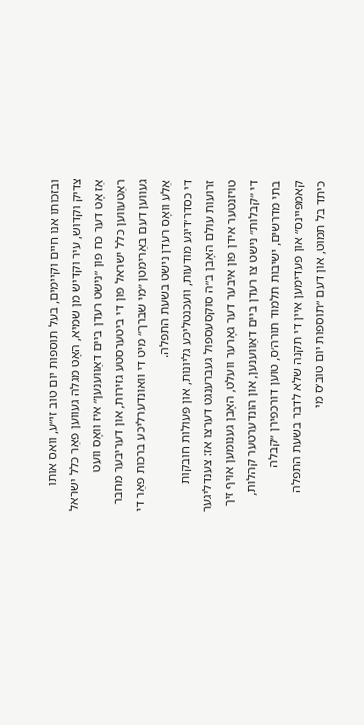ובזכותו אנו חיים וקיימים, בעל תוספות יום טוב זי״ע, וואס אותו צדיק וקדוש, עיר וקדיש מן שמיא, האָט מגלה געווען פאַר כלל ישראל אַז אָט דער כח פון ״נישט רעדן ביים דאַווענען״ איז וואָס וועט ראַטעווען כלל ישראל פון די ביטערסטע גזירות, און דעריבער מחבר געווען דעם באַרימטן ״מי שברך״ מיט די וואונדערליכע ברכות פאַר די אַלע וואָס רעדן נישט בשעת התפלה.
די כסדר׳דיגע מודעות, וועכנטליכע גליונות, און פּעולות חובקות זרועות עולם האָבן ב״ה סוקסעספול געברענגט דערצו אז: צענדליגער טויזנטער אידן פון איבער דער גאָרער וועלט, האָבן גענומען אויף זיך די ״קבלות״ נישט צו רעדן ביים דאַווענען, און הונדערטער קהלות, בתי מדרשים, ישיבות תלמוד תורה׳ס, טוען דורכפירן ״קבלה קאמפּיינס״ און פעדימען איין די תקנה שלא לדבר בשעת התפלה כיתד בל תמוט, און דעם ״תוספות יום טוב׳ס מי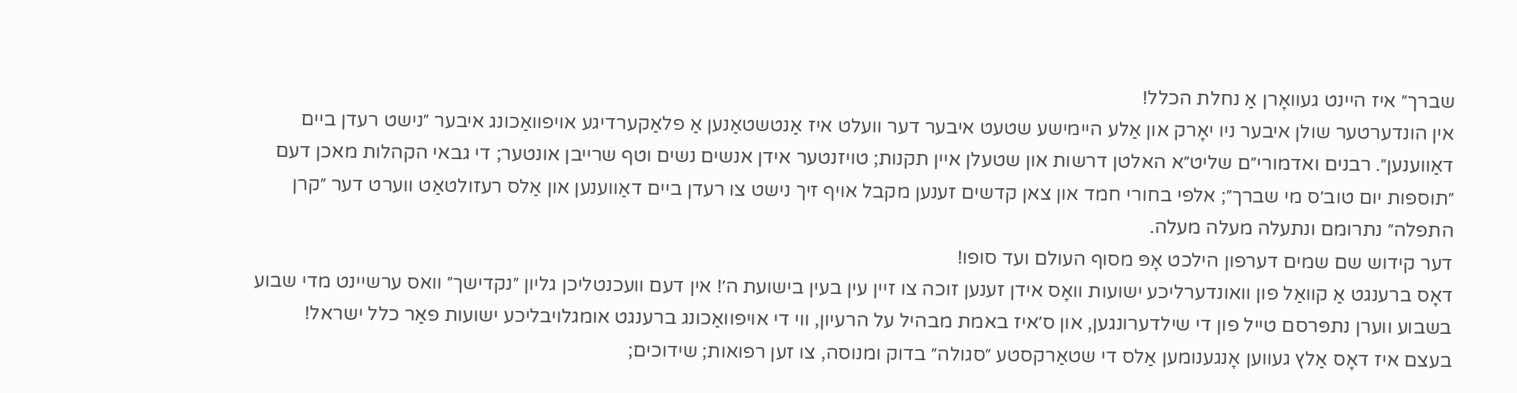שברך״ איז היינט געוואָרן אַ נחלת הכלל!
אין הונדערטער שולן איבער ניו יאָרק און אַלע היימישע שטעט איבער דער וועלט איז אַנטשטאַנען אַ פלאַקערדיגע אויפוואַכונג איבער ״נישט רעדן ביים דאַווענען״. רבנים ואדמורי״ם שליט״א האלטן דרשות און שטעלן איין תקנות; טויזנטער אידן אנשים נשים וטף שרייבן אונטער; די גבאי הקהלות מאכן דעם ״תוספות יום טוב׳ס מי שברך״; אלפי בחורי חמד און צאן קדשים זענען מקבל אויף זיך נישט צו רעדן ביים דאַווענען און אַלס רעזולטאַט ווערט דער ״קרן התפלה״ נתרומם ונתעלה מעלה מעלה.
דער קידוש שם שמים דערפון הילכט אָפּ מסוף העולם ועד סופו!
דאָס ברענגט אַ קוואַל פון וואונדערליכע ישועות וואָס אידן זענען זוכה צו זיין עין בעין בישועת ה׳! אין דעם וועכנטליכן גליון ״נקדישך״ וואס ערשיינט מדי שבוע בשבוע ווערן נתפּרסם טייל פון די שילדערונגען, און ס׳איז באמת מבהיל על הרעיון, ווי די אויפוואַכונג ברענגט אומגלויבליכע ישועות פאַר כלל ישראל!
בעצם איז דאָס אַלץ געווען אָנגענומען אַלס די שטאַרקסטע ״סגולה״ בדוק ומנוסה, צו זען רפואות; שידוכים;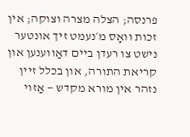פרנסה; הצלה מצרה וצוקה; אין זכות וואָס מ׳נעמט זיך אונטער נישט צו רעדן ביים דאַווענען און קריאת התורה, און בכלל זיין נזהר אין מורא מקדש — אַזוי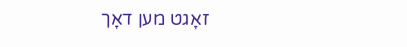זאָגט מען דאָך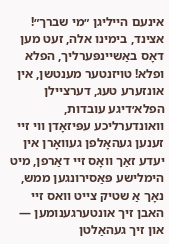אינעם הייליגן ״מי שברך״!
אצינד, בימינו אלה, זעט מען דאָס באַשיינפּערליך, הפלא ופלא! טויזנטער מענטשן, אין אונזערע טעג, דערציילן הפלא׳דיגע עובדות, וואונדערליכע עפּיזאָדן ווי זיי זענען געהאָלפן געוואָרן אין יעדע זאַך וואָס זיי דאַרפן, מיט הימלישע פּאַסירונגען ממש, נאָך אַ שטיק צייט וואס זיי האבן זיך אונטערגענומען — און זיך געהאַלטן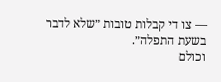— צו די קבלות טובות ״שלא לדבר בשעת התפלה״.
וכולם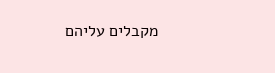מקבלים עליהם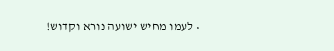• לעמו מחיש ישועה נורא וקדוש!